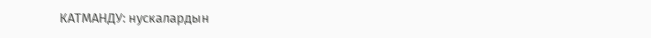КАТМАНДУ: нускалардын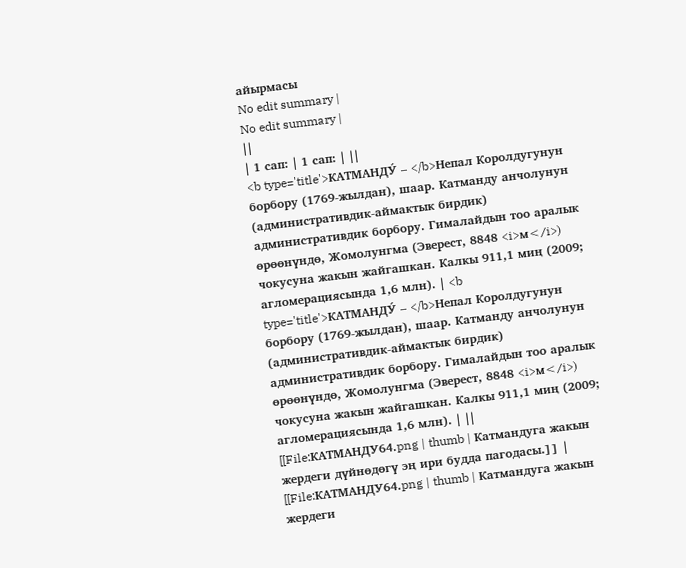айырмасы
No edit summary |
No edit summary |
||
| 1 сап: | 1 сап: | ||
<b type='title'>КАТМАНДУ́ – </b>Непал Королдугунун борбору (1769-жылдан), шаар. Катманду анчолунун (административдик-аймактык бирдик) административдик борбору. Гималайдын тоо аралык өрөөнүндө, Жомолунгма (Эверест, 8848 <i>м</i>) чокусуна жакын жайгашкан. Калкы 911,1 миң (2009; агломерациясында 1,6 млн). | <b type='title'>КАТМАНДУ́ – </b>Непал Королдугунун борбору (1769-жылдан), шаар. Катманду анчолунун (административдик-аймактык бирдик) административдик борбору. Гималайдын тоо аралык өрөөнүндө, Жомолунгма (Эверест, 8848 <i>м</i>) чокусуна жакын жайгашкан. Калкы 911,1 миң (2009; агломерациясында 1,6 млн). | ||
[[File:КАТМАНДУ64.png | thumb | Катмандуга жакын жердеги дүйнөдөгү эң ири будда пагодасы.]] | [[File:КАТМАНДУ64.png | thumb | Катмандуга жакын жердеги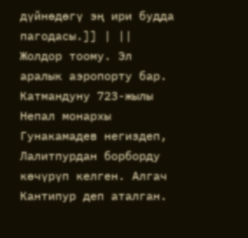дүйнөдөгү эң ири будда пагодасы.]] | ||
Жолдор тоому. Эл аралык аэропорту бар. Катмандуну 723-жылы Непал монархы Гунакамадев негиздеп, Лалитпурдан борборду көчүрүп келген. Алгач Кантипур деп аталган.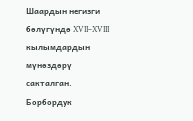Шаардын негизги бөлүгүндө XVII–XVIII кылымдардын мүнөздөрү сакталган. Борбордук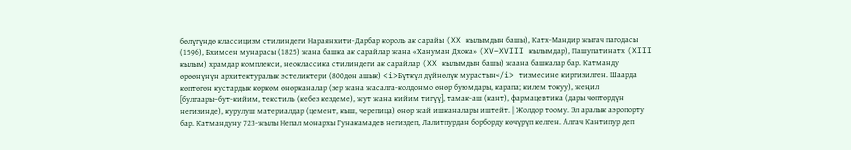бөлүгүндө классицизм стилиндеги Нараянхити-Дарбар король ак сарайы (XX кылымдын башы), Катх-Мандир жыгач пагодасы (1596), Бхимсен мунарасы (1825) жана башка ак сарайлар жана «Хануман Дхока» (XV–XVIII кылымдар), Пашупатинатх (XIII кылым) храмдар комплекси, неоклассика стилиндеги ак сарайлар (XX кылымдын башы) жаана башкалар бар. Катманду өрөөнүнүн архитектуралык эстеликтери (800дөн ашык) <i>Бүткүл дүйнөлүк мурастын</i> тизмесине киргизилген. Шаарда көптөгөн кустардык көркөм өнөрканалар (зер жана жасалга-колдонмо өнөр буюмдары, карапа; килем токуу), жеңил [булгаары–бут-кийим, текстиль (кебез кездеме), жут жана кийим тигүү], тамак-аш (кант), фармацевтика (дары чөптөрдүн негизинде), курулуш материалдар (цемент, кыш, черепица) өнөр жай ишканалары иштейт. | Жолдор тоому. Эл аралык аэропорту бар. Катмандуну 723-жылы Непал монархы Гунакамадев негиздеп, Лалитпурдан борборду көчүрүп келген. Алгач Кантипур деп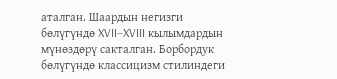аталган. Шаардын негизги бөлүгүндө XVII–XVIII кылымдардын мүнөздөрү сакталган. Борбордук бөлүгүндө классицизм стилиндеги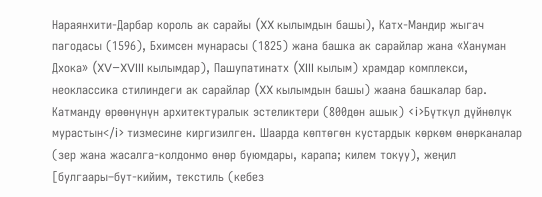Нараянхити-Дарбар король ак сарайы (XX кылымдын башы), Катх-Мандир жыгач пагодасы (1596), Бхимсен мунарасы (1825) жана башка ак сарайлар жана «Хануман Дхока» (XV–XVIII кылымдар), Пашупатинатх (XIII кылым) храмдар комплекси, неоклассика стилиндеги ак сарайлар (XX кылымдын башы) жаана башкалар бар. Катманду өрөөнүнүн архитектуралык эстеликтери (800дөн ашык) <i>Бүткүл дүйнөлүк мурастын</i> тизмесине киргизилген. Шаарда көптөгөн кустардык көркөм өнөрканалар (зер жана жасалга-колдонмо өнөр буюмдары, карапа; килем токуу), жеңил [булгаары–бут-кийим, текстиль (кебез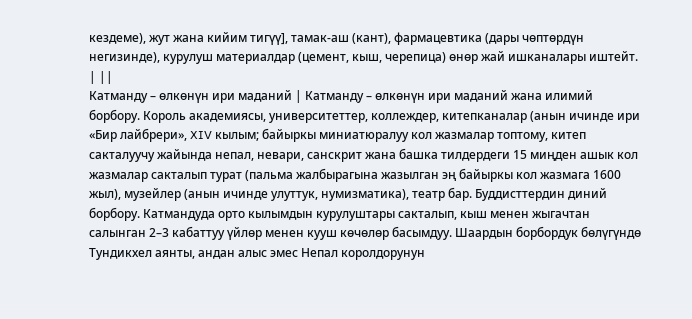кездеме), жут жана кийим тигүү], тамак-аш (кант), фармацевтика (дары чөптөрдүн негизинде), курулуш материалдар (цемент, кыш, черепица) өнөр жай ишканалары иштейт. | ||
Катманду – өлкөнүн ири маданий | Катманду – өлкөнүн ири маданий жана илимий борбору. Король академиясы, университеттер, коллеждер, китепканалар (анын ичинде ири «Бир лайбрери», XIV кылым; байыркы миниатюралуу кол жазмалар топтому, китеп сакталуучу жайында непал, невари, санскрит жана башка тилдердеги 15 миңден ашык кол жазмалар сакталып турат (пальма жалбырагына жазылган эң байыркы кол жазмага 1600 жыл), музейлер (анын ичинде улуттук, нумизматика), театр бар. Буддисттердин диний борбору. Катмандуда орто кылымдын курулуштары сакталып, кыш менен жыгачтан салынган 2–3 кабаттуу үйлөр менен кууш көчөлөр басымдуу. Шаардын борбордук бөлүгүндө Тундикхел аянты, андан алыс эмес Непал королдорунун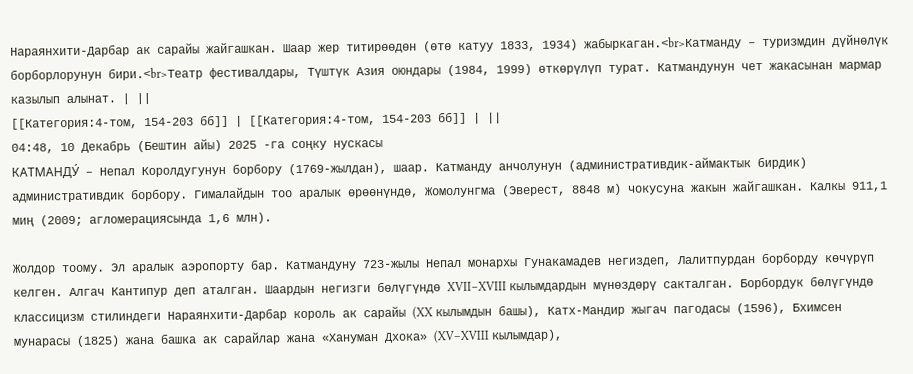Нараянхити-Дарбар ак сарайы жайгашкан. Шаар жер титирөөдөн (өтө катуу 1833, 1934) жабыркаган.<br>Катманду – туризмдин дүйнөлүк борборлорунун бири.<br>Театр фестивалдары, Түштүк Азия оюндары (1984, 1999) өткөрүлүп турат. Катмандунун чет жакасынан мармар казылып алынат. | ||
[[Категория:4-том, 154-203 бб]] | [[Категория:4-том, 154-203 бб]] | ||
04:48, 10 Декабрь (Бештин айы) 2025 -га соңку нускасы
КАТМАНДУ́ – Непал Королдугунун борбору (1769-жылдан), шаар. Катманду анчолунун (административдик-аймактык бирдик) административдик борбору. Гималайдын тоо аралык өрөөнүндө, Жомолунгма (Эверест, 8848 м) чокусуна жакын жайгашкан. Калкы 911,1 миң (2009; агломерациясында 1,6 млн).

Жолдор тоому. Эл аралык аэропорту бар. Катмандуну 723-жылы Непал монархы Гунакамадев негиздеп, Лалитпурдан борборду көчүрүп келген. Алгач Кантипур деп аталган. Шаардын негизги бөлүгүндө XVII–XVIII кылымдардын мүнөздөрү сакталган. Борбордук бөлүгүндө классицизм стилиндеги Нараянхити-Дарбар король ак сарайы (XX кылымдын башы), Катх-Мандир жыгач пагодасы (1596), Бхимсен мунарасы (1825) жана башка ак сарайлар жана «Хануман Дхока» (XV–XVIII кылымдар),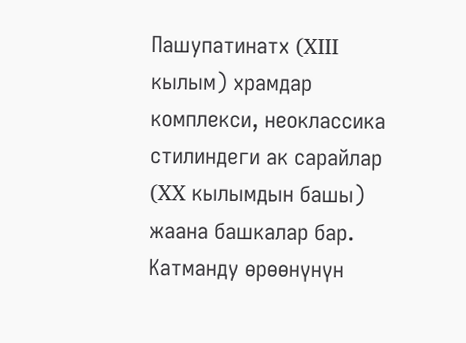Пашупатинатх (XIII кылым) храмдар комплекси, неоклассика стилиндеги ак сарайлар (XX кылымдын башы) жаана башкалар бар. Катманду өрөөнүнүн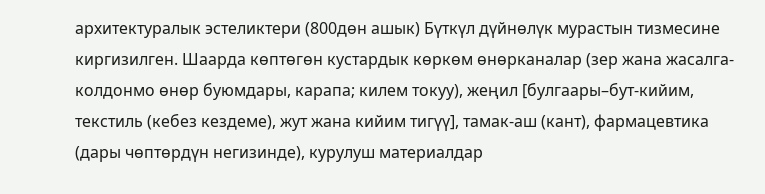архитектуралык эстеликтери (800дөн ашык) Бүткүл дүйнөлүк мурастын тизмесине киргизилген. Шаарда көптөгөн кустардык көркөм өнөрканалар (зер жана жасалга-колдонмо өнөр буюмдары, карапа; килем токуу), жеңил [булгаары–бут-кийим, текстиль (кебез кездеме), жут жана кийим тигүү], тамак-аш (кант), фармацевтика (дары чөптөрдүн негизинде), курулуш материалдар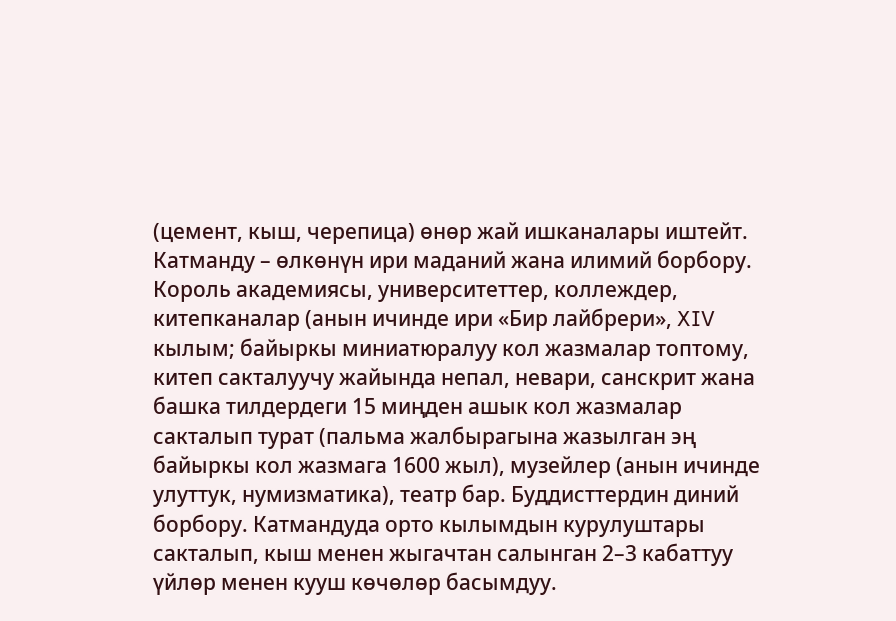(цемент, кыш, черепица) өнөр жай ишканалары иштейт.
Катманду – өлкөнүн ири маданий жана илимий борбору. Король академиясы, университеттер, коллеждер, китепканалар (анын ичинде ири «Бир лайбрери», XIV кылым; байыркы миниатюралуу кол жазмалар топтому, китеп сакталуучу жайында непал, невари, санскрит жана башка тилдердеги 15 миңден ашык кол жазмалар сакталып турат (пальма жалбырагына жазылган эң байыркы кол жазмага 1600 жыл), музейлер (анын ичинде улуттук, нумизматика), театр бар. Буддисттердин диний борбору. Катмандуда орто кылымдын курулуштары сакталып, кыш менен жыгачтан салынган 2–3 кабаттуу үйлөр менен кууш көчөлөр басымдуу.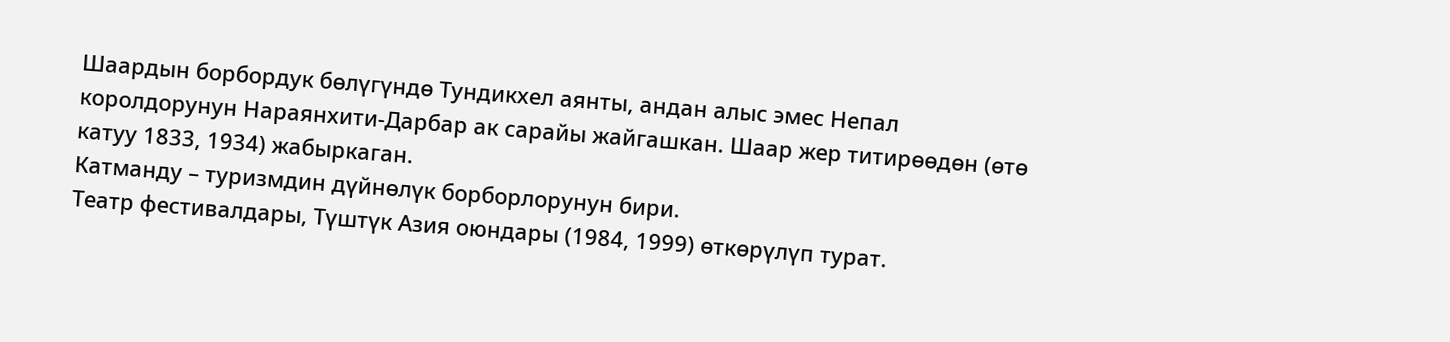Шаардын борбордук бөлүгүндө Тундикхел аянты, андан алыс эмес Непал королдорунун Нараянхити-Дарбар ак сарайы жайгашкан. Шаар жер титирөөдөн (өтө катуу 1833, 1934) жабыркаган.
Катманду – туризмдин дүйнөлүк борборлорунун бири.
Театр фестивалдары, Түштүк Азия оюндары (1984, 1999) өткөрүлүп турат.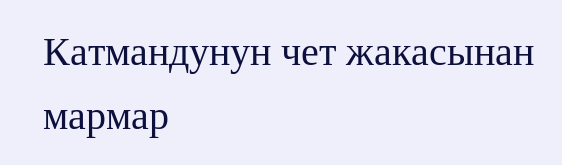Катмандунун чет жакасынан мармар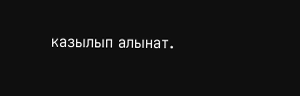казылып алынат.